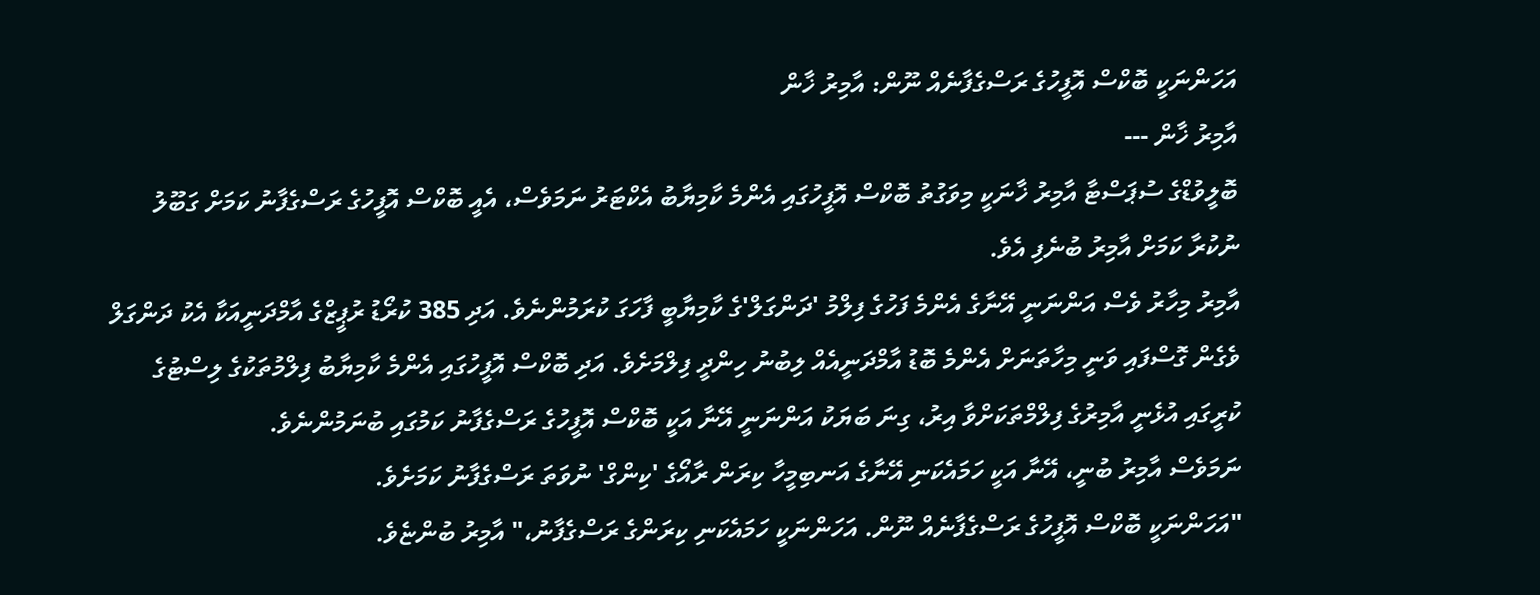އަހަންނަކީ ބޮކްސް އޮފީހުގެ ރަސްގެފާނެއް ނޫން: އާމިރު ޚާން
އާމިރު ޚާން ---
ބޮލީވުޑްގެ ސުޕަސްޓާ އާމިރު ޚާނަކީ މިވަގުތު ބޮކްސް އޮފީހުގައި އެންމެ ކާމިޔާބު އެކްޓަރު ނަމަވެސް، އެއީ ބޮކްސް އޮފީހުގެ ރަސްގެފާނު ކަމަށް ގަބޫލު ނުކުރާ ކަމަށް އާމިރު ބުނެފި އެވެ.
އާމިރު މިހާރު ވެސް އަންނަނީ އޭނާގެ އެންމެ ފަހުގެ ފިލްމު 'ދަންގަލް'ގެ ކާމިޔާބީ ފާހަގަ ކުރަމުންނެވެ. އަދި 385 ކުރޯޑު ރުޕީޒްގެ އާމްދަނީއަކާ އެކު ދަންގަލް ވެގެން ގޮސްފައި ވަނީ މިހާތަނަށް އެންމެ ބޮޑު އާމްދަނީއެއް ލިބުނު ހިންދީ ފިލްމަށެވެ. އަދި ބޮކްސް އޮފީހުގައި އެންމެ ކާމިޔާބު ފިލްމުތަކުގެ ލިސްޓުގެ ކުރީގައި އުޅެނީ އާމިރުގެ ފިލްމްތަކަށްވާ އިރު، ގިނަ ބަޔަކު އަންނަނީ އޭނާ އަކީ ބޮކްސް އޮފީހުގެ ރަސްގެފާނު ކަމުގައި ބުނަމުންނެވެ.
ނަމަވެސް އާމިރު ބުނީ، އޭނާ އަކީ ހަމައެކަނި އޭނާގެ އަނބިމީހާ ކިރަން ރާއޯގެ 'ކިންގް' ނުވަތަ ރަސްގެފާނު ކަމަށެވެ.
"އަހަންނަކީ ބޮކްސް އޮފީހުގެ ރަސްގެފާނެއް ނޫން. އަހަންނަކީ ހަމައެކަނި ކިރަންގެ ރަސްގެފާނު،" އާމިރު ބުންޏެވެ.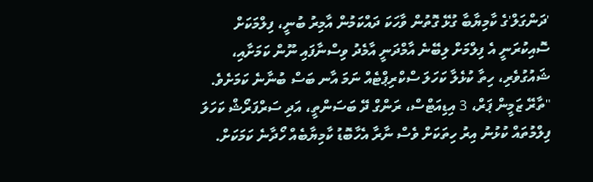'ދަންގަލް'ގެ ކާމިޔާބާ ގުޅޭ ގޮތުން ވާހަކަ ދައްކަމުން އާމިރު ބުނީ، ފިލްމަކަށް ސޮއިކުރަނީ އެ ފިލްމަށް ލިބޭނެ އާމްދަނީ އާމެދު ވިސްނާފައި ނޫން ކަމަށާއި، ޝައުގުވެރި، ހިތާ ކުޅެލާ ކަހަލަ ސްކްރިޕްޓެއް ނަމަ އާނ ބަސް ބުނާނެ ކަމަށެވެ.
"ތާރޭ ޒަމީން ޕަރް، 3 އިޑިއަޓްސް، ރަންގް ދޭ ބަސަންތީ، އަދި ސަރްފަރޯޝް ކަހަލަ ފިލްމުތައް ކުޅުނު އިރު ހިތަކަށް ވެސް ނާރާ އެހާބޮޑު ކާމިޔާބެއް ހޯދާނެ ކަމަކަށް.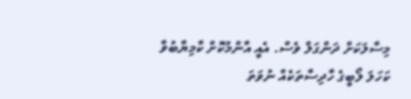މިސާލަކަށް ދަންގަލް ވެސް. އެއީ އާންމުކޮށް ކާމިޔާބުވާ ކަހަލަ ލޯބީގެ ހާދިސާތަކެއް ނުވަތަ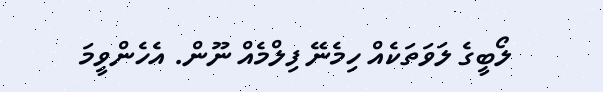ލޯބީގެ ލަވަތަކެއް ހިމެނޭ ފިލްމެއް ނޫން. އެހެންވީމަ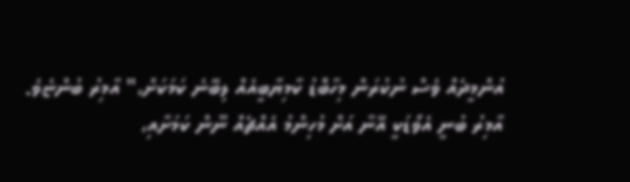އުންމީދެއް ވެސް ނުކުރަން މިހާބޮޑު ކާމިޔާބީއެއް ލިބޭނެ ކަމަކަށް،" އާމިރު ބުންޏެވެ.
އާމިރު ބުނީ އެވޯޑަކީ އޭނާ އަށް މުހިންމު އެއްޗެއް ނޫން ކަމަށާއި،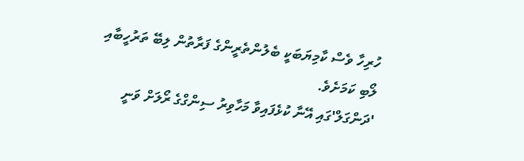ހުރިހާ ވެސް ކާމިޔަބަކީ ބެލުންތެރީންގެ ފަރާތުން ލިބޭ ތަރުހީބާއި ލޯބި ކަމަށެވެ.
'ދަންގަލް'ގައި އޭނާ ކުޅެފައިވާ މަހާވިރު ސިންގްގެ ރޯލަށް ވަނީ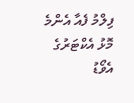ފިލްމު ފެއާ އެންމެ މޮޅު އެކްޓަރުގެ އެވޯޑު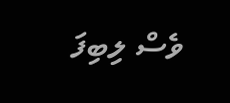ވެސް ލިބިފަ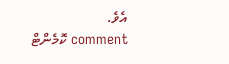އެވެ.
comment ކޮމެންޓް